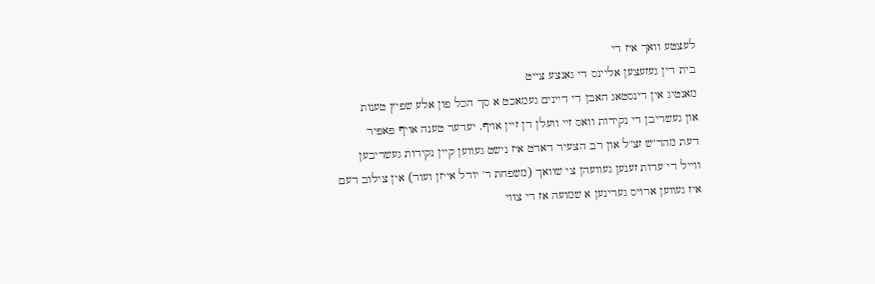לעצטע וואך איז די
בית דין געזעצען אליינס די גאנצע צייט
מאנטיג אין דינסטאג האבן די דיינים געמאכט א סך הכל פון אלע שפיץ טענות
און געשריבן די נקידות וואס זיי וועלן דן זיין אויף. יעדער טענה אויף פּאפּיר
דעת מהר"ש זצ"ל און רב הצעיר דארט איז נישט געווען קיין נקידות געשריבען
ווייל די עדות זענען געוועהן צי שוואך (משפחת ר' יודל אייזן ועוד) אין צילוב דעם
איז געווען ארויס גערינען א שמועה אז די צווי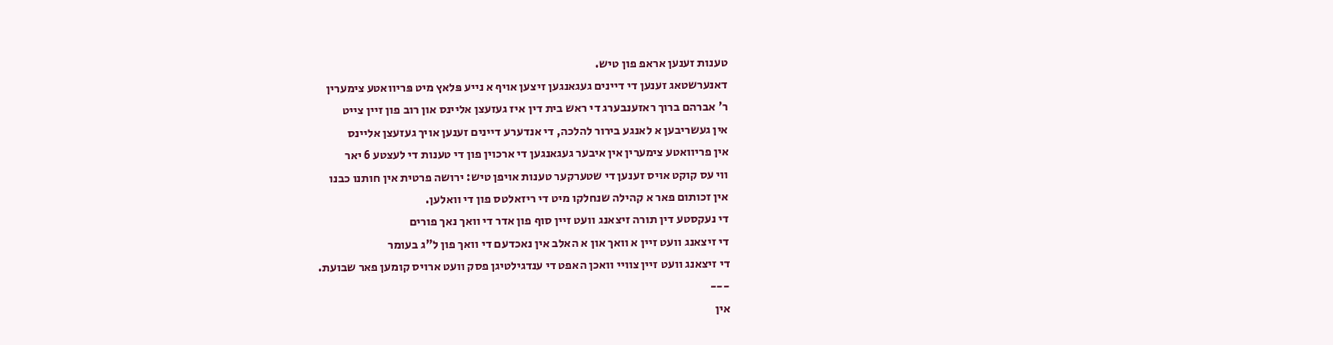טענות זענען אראפ פון טיש.
דאנערשטאג זענען די דיינים געגאנגען זיצען אויף א נייע פּלאץ מיט פּריוואטע צימערין
ר' אברהם ברוך ראזענבערג די ראש בית דין איז געזעצן אליינס און רוב פון זיין צייט
אין געשריבען א לאנגע בירור להלכה, די אנדערע דיינים זענען אויך געזעצן אליינס
אין פריוואטע צימערין אין איבער געגאנגען די ארכוין פון די טענות די לעצטע 6 יאר
ווי עס קוקט אויס זענען די שטערקער טענות אויפן טיש: ירושה פרטית אין חותנו כבנו
אין זכותום פאר א קהילה שנחלקו מיט די ריזאלטס פון די וואלען.
די נעקסטע דין תורה זיצאנג וועט זיין סוף פון אדר די וואך נאך פורים
די זיצאנג וועט זיין א וואך און א האלב אין נאכדעם די וואך פון ל"ג בעומר
די זיצאנג וועט זיין צוויי וואכן האפט די ענדגילטיגן פסק וועט ארויס קומען פאר שבועת.
---
אין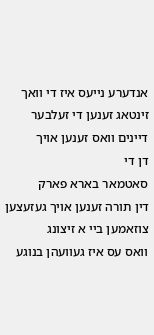אנדערע נייעס איז די וואך
זינטאג זענען די זעלבער
דיינים וואס זענען אויך
דן די
סאטמאר בארא פארק
דין תורה זענען אויך געזעצען צוזאמען ביי א זיצונג
וואס עס איז געוועהן בנוגע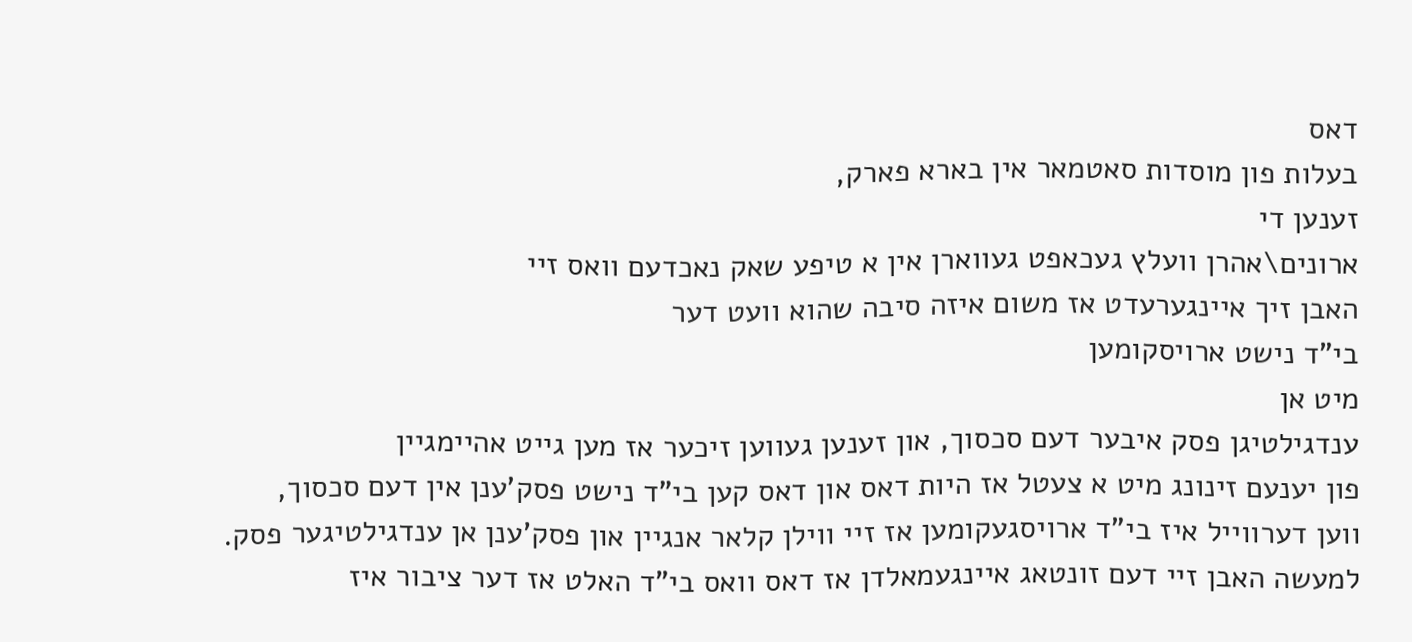דאס
בעלות פון מוסדות סאטמאר אין בארא פארק,
זענען די
ארונים\אהרן וועלץ געכאפט געווארן אין א טיפע שאק נאכדעם וואס זיי
האבן זיך איינגערעדט אז משום איזה סיבה שהוא וועט דער
בי"ד נישט ארויסקומען
מיט אן
ענדגילטיגן פסק איבער דעם סכסוך, און זענען געווען זיכער אז מען גייט אהיימגיין
פון יענעם זינונג מיט א צעטל אז היות דאס און דאס קען בי"ד נישט פסק'ענן אין דעם סכסוך,
ווען דערווייל איז בי"ד ארויסגעקומען אז זיי ווילן קלאר אנגיין און פסק'ענן אן ענדגילטיגער פסק.
למעשה האבן זיי דעם זונטאג איינגעמאלדן אז דאס וואס בי"ד האלט אז דער ציבור איז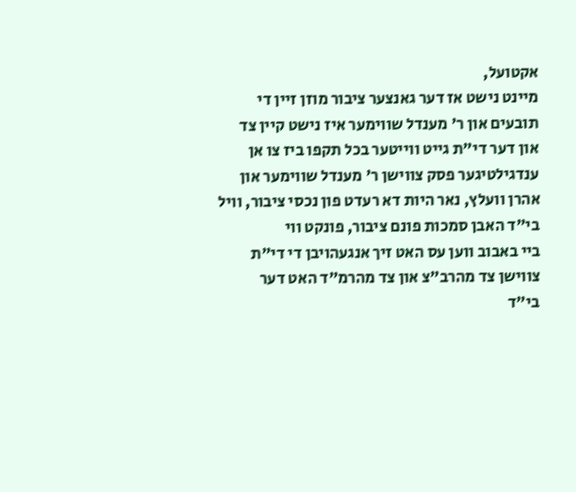אקטועל,
מיינט נישט אז דער גאנצער ציבור מוזן זיין די תובעים און ר' מענדל שווימער איז נישט קיין צד
און דער די"ת גייט ווייטער בכל תקפו ביז צו אן ענדגילטיגער פסק צווישן ר' מענדל שווימער און
אהרן וועלץ, נאר היות דא רעדט פון נכסי ציבור, וויל בי"ד האבן סמכות פונם ציבור, פונקט ווי
ביי באבוב ווען עס האט זיך אנגעהויבן די די"ת צווישן צד מהרב"צ און צד מהרמ"ד האט דער
בי"ד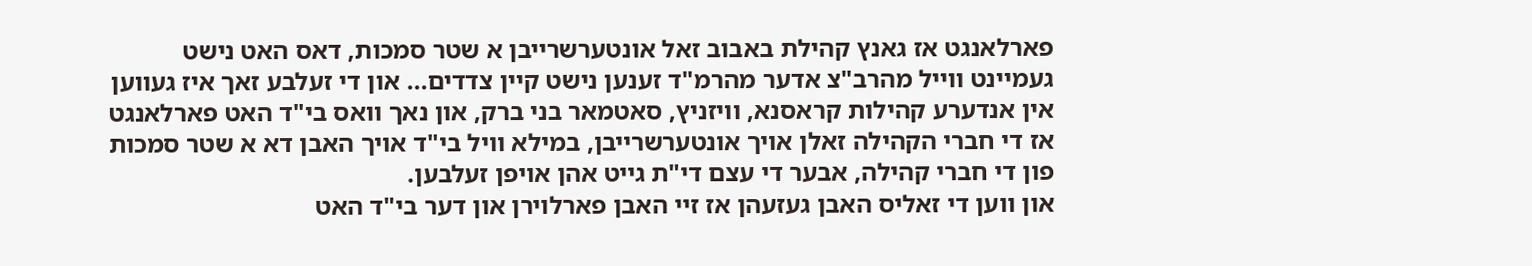פארלאנגט אז גאנץ קהילת באבוב זאל אונטערשרייבן א שטר סמכות, דאס האט נישט
געמיינט ווייל מהרב"צ אדער מהרמ"ד זענען נישט קיין צדדים... און די זעלבע זאך איז געווען
אין אנדערע קהילות קראסנא, וויזניץ, סאטמאר בני ברק, און נאך וואס בי"ד האט פארלאנגט
אז די חברי הקהילה זאלן אויך אונטערשרייבן, במילא וויל בי"ד אויך האבן דא א שטר סמכות
פון די חברי קהילה, אבער די עצם די"ת גייט אהן אויפן זעלבען.
און ווען די זאליס האבן געזעהן אז זיי האבן פארלוירן און דער בי"ד האט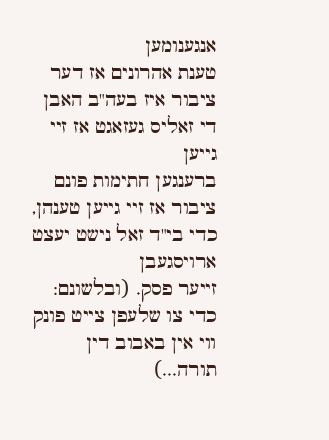אנגענומען
טענת אהרונים אז דער ציבור איז בעה"ב האבן די זאליס געזאגט אז זיי גייען
ברענגען חתימות פונם ציבור אז זיי גייען טענהן, כדי בי"ד זאל נישט יעצט ארויסגעבן
זייער פסק. (ובלשונם: כדי צו שלעפן צייט פונק ווי אין באבוב דין תורה...)